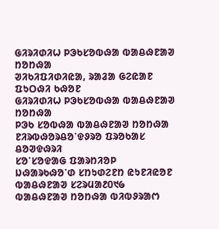ᱜᱤᱨᱤᱰᱤᱦ ᱞᱳᱠᱥᱚᱵᱷᱟ ᱵᱟᱪᱷᱱᱟᱣ ᱴᱚᱴᱷᱟ
ᱣᱤᱠᱤᱯᱤᱰᱤᱭᱟ, ᱨᱟᱲᱟ ᱜᱮᱭᱟᱱ ᱯᱩᱛᱷᱤ ᱠᱷᱚᱱ
ᱜᱤᱨᱤᱰᱤᱦ ᱞᱳᱠᱥᱚᱵᱷᱟ ᱵᱟᱪᱷᱱᱟᱣ ᱴᱚᱴᱷᱟ
ᱞᱳᱠ ᱥᱚᱵᱷᱟ ᱵᱟᱪᱷᱱᱟᱣ ᱴᱚᱴᱷᱟ
ᱱᱤᱨᱵᱷᱚᱨᱪᱚᱸᱫᱽᱨᱚ ᱯᱨᱚᱠᱟᱥ ᱪᱚᱣᱫᱷᱨᱤ
ᱥᱚᱸᱥᱚᱫᱟᱜ ᱯᱟᱨᱴᱤᱚᱞ ᱡᱷᱟᱨᱠᱷᱚᱸᱰ ᱥᱴᱩᱰᱮᱱᱴ ᱭᱩᱱᱤᱭᱚᱱ
ᱵᱟᱪᱷᱱᱟᱣ ᱥᱮᱨᱢᱟ᱒᱐᱑᱙
ᱵᱟᱪᱷᱱᱟᱣ ᱴᱚᱴᱷᱟ ᱵᱤᱵᱽᱨᱟᱬ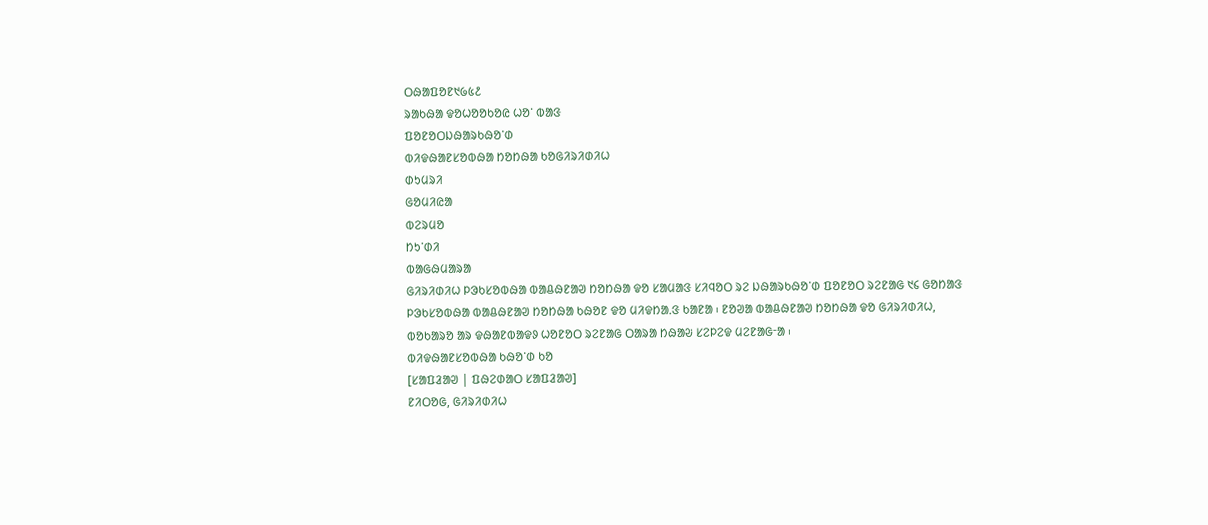ᱛᱷᱟᱯᱚᱱ᱑᱙᱕᱒
ᱨᱟᱠᱷᱟ ᱫᱚᱦᱚᱚᱠᱚᱭ ᱦᱚᱸ ᱵᱟᱝ
ᱯᱚᱱᱚᱛᱡᱷᱟᱨᱠᱷᱚᱸᱰ
ᱵᱤᱫᱷᱟᱱᱥᱚᱵᱷᱟ ᱴᱚᱴᱷᱟ ᱠᱚᱜᱤᱨᱤᱰᱤᱦ
ᱰᱩᱢᱨᱤ
ᱜᱚᱢᱤᱭᱟ
ᱵᱮᱨᱢᱚ
ᱴᱩᱸᱰᱤ
ᱵᱟᱜᱷᱢᱟᱨᱟ
ᱜᱤᱨᱤᱰᱤᱦ ᱞᱳᱠᱥᱚᱵᱷᱟ ᱵᱟᱪᱷᱱᱟᱣ ᱴᱚᱴᱷᱟ ᱫᱚ ᱥᱟᱢᱟᱝ ᱥᱤᱧᱚᱛ ᱨᱮ ᱡᱷᱟᱨᱠᱷᱚᱸᱰ ᱯᱚᱱᱚᱛ ᱨᱮᱱᱟᱜ ᱑᱔ ᱜᱚᱴᱟᱝ ᱞᱳᱠᱥᱚᱵᱷᱟ ᱵᱟᱪᱷᱱᱟᱣ ᱴᱚᱴᱷᱟ ᱠᱷᱚᱱ ᱫᱚ ᱢᱤᱫᱴᱟᱹᱝ ᱠᱟᱱᱟ ᱾ ᱱᱚᱣᱟ ᱵᱟᱪᱷᱱᱟᱣ ᱴᱚᱴᱷᱟ ᱫᱚ ᱜᱤᱨᱤᱰᱤᱦ, ᱵᱚᱠᱟᱨᱚ ᱟᱨ ᱫᱷᱟᱱᱵᱟᱫᱽ ᱦᱚᱱᱚᱛ ᱨᱮᱱᱟᱜ ᱛᱟᱨᱟ ᱴᱷᱟᱶ ᱥᱮᱞᱮᱫ ᱢᱮᱱᱟᱜᱼᱟ ᱾
ᱵᱤᱫᱷᱟᱱᱥᱚᱵᱷᱟ ᱠᱷᱚᱸᱰ ᱠᱚ
[ᱥᱟᱯᱲᱟᱣ | ᱯᱷᱮᱰᱟᱛ ᱥᱟᱯᱲᱟᱣ]
ᱱᱤᱛᱚᱜ, ᱜᱤᱨᱤᱰᱤᱦ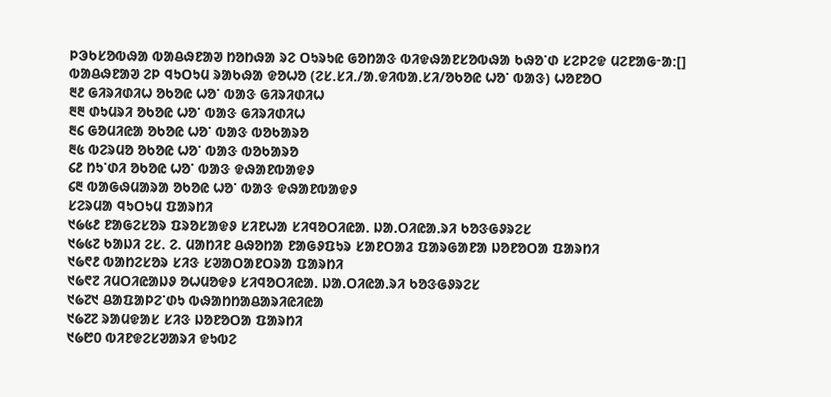ᱞᱳᱠᱥᱚᱵᱷᱟ ᱵᱟᱪᱷᱱᱟᱣ ᱴᱚᱴᱷᱟ ᱨᱮ ᱛᱩᱨᱩᱭ ᱜᱚᱴᱟᱝ ᱵᱤᱫᱷᱟᱱᱥᱚᱵᱷᱟ ᱠᱷᱚᱸᱰ ᱥᱮᱞᱮᱫ ᱢᱮᱱᱟᱜᱼᱟ:[]
ᱵᱟᱪᱷᱱᱟᱣ ᱮᱞ ᱧᱩᱛᱩᱢ ᱨᱟᱠᱷᱟ ᱫᱚᱦᱚ (ᱮᱥ.ᱥᱤᱹ/ᱟᱹᱫᱤᱵᱟᱹᱥᱤ/ᱚᱠᱚᱭ ᱦᱚᱸ ᱵᱟᱝ) ᱦᱚᱱᱚᱛ
᱓᱒ ᱜᱤᱨᱤᱰᱤᱦ ᱚᱠᱚᱭ ᱦᱚᱸ ᱵᱟᱝ ᱜᱤᱨᱤᱰᱤᱦ
᱓᱓ ᱰᱩᱢᱨᱤ ᱚᱠᱚᱭ ᱦᱚᱸ ᱵᱟᱝ ᱜᱤᱨᱤᱰᱤᱦ
᱓᱔ ᱜᱚᱢᱤᱭᱟ ᱚᱠᱚᱭ ᱦᱚᱸ ᱵᱟᱝ ᱵᱚᱠᱟᱨᱚ
᱓᱕ ᱵᱮᱨᱢᱚ ᱚᱠᱚᱭ ᱦᱚᱸ ᱵᱟᱝ ᱵᱚᱠᱟᱨᱚ
᱔᱒ ᱴᱩᱸᱰᱤ ᱚᱠᱚᱭ ᱦᱚᱸ ᱵᱟᱝ ᱫᱷᱟᱱᱵᱟᱫᱽ
᱔᱓ ᱵᱟᱜᱷᱢᱟᱨᱟ ᱚᱠᱚᱭ ᱦᱚᱸ ᱵᱟᱝ ᱫᱷᱟᱱᱵᱟᱫᱽ
ᱥᱮᱨᱢᱟ ᱧᱩᱛᱩᱢ ᱯᱟᱨᱴᱤ
᱑᱙᱕᱒ ᱱᱟᱜᱮᱥᱚᱨ ᱯᱨᱚᱥᱟᱫᱽ ᱥᱤᱱᱦᱟ ᱥᱤᱧᱚᱛᱤᱭᱟᱹ ᱡᱟᱹᱛᱤᱭᱟᱹᱨᱤ ᱠᱚᱝᱜᱽᱨᱮᱥ
᱑᱙᱕᱗ ᱠᱟᱡᱤ ᱮᱥ. ᱮ. ᱢᱟᱴᱤᱱ ᱪᱷᱚᱴᱟ ᱱᱟᱜᱽᱯᱩᱨ ᱥᱟᱱᱛᱟᱲ ᱯᱟᱨᱜᱟᱱᱟ ᱡᱚᱱᱚᱛᱟ ᱯᱟᱨᱴᱤ
᱑᱙᱖᱒ ᱵᱟᱴᱮᱥᱚᱨ ᱥᱤᱝ ᱥᱣᱟᱛᱟᱱᱛᱨᱟ ᱯᱟᱨᱴᱤ
᱑᱙᱖᱗ ᱤᱢᱛᱤᱭᱟᱡᱽ ᱚᱦᱢᱚᱫᱽ ᱥᱤᱧᱚᱛᱤᱭᱟᱹ ᱡᱟᱹᱛᱤᱭᱟᱹᱨᱤ ᱠᱚᱝᱜᱽᱨᱮᱥ
᱑᱙᱗᱑ ᱪᱟᱯᱟᱞᱮᱸᱰᱩ ᱵᱷᱟᱴᱴᱟᱪᱟᱨᱤᱭᱤᱭᱟ
᱑᱙᱗᱗ ᱨᱟᱢᱫᱟᱥ ᱥᱤᱝ ᱡᱚᱱᱚᱛᱟ ᱯᱟᱨᱴᱤ
᱑᱙᱘᱐ ᱵᱤᱱᱫᱮᱥᱣᱟᱨᱤ ᱫᱩᱵᱮ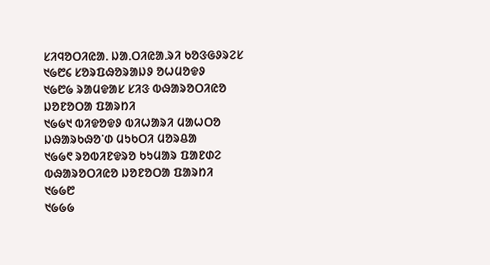ᱥᱤᱧᱚᱛᱤᱭᱟᱹ ᱡᱟᱹᱛᱤᱭᱟᱹᱨᱤ ᱠᱚᱝᱜᱽᱨᱮᱥ
᱑᱙᱘᱔ ᱥᱚᱨᱯᱷᱚᱨᱟᱡᱽ ᱚᱦᱢᱚᱫᱽ
᱑᱙᱘᱙ ᱨᱟᱢᱫᱟᱥ ᱥᱤᱝ ᱵᱷᱟᱨᱚᱛᱤᱭᱚ ᱡᱚᱱᱚᱛᱟ ᱯᱟᱨᱴᱤ
᱑᱙᱙᱑ ᱵᱤᱫᱚᱫᱽ ᱵᱤᱦᱟᱨᱤ ᱢᱟᱦᱛᱚ ᱡᱷᱟᱨᱠᱷᱚᱸᱰ ᱢᱩᱠᱛᱤ ᱢᱚᱨᱪᱟ
᱑᱙᱙᱖ ᱨᱚᱵᱤᱱᱫᱨᱚ ᱠᱩᱢᱟᱨ ᱯᱟᱱᱰᱮ ᱵᱷᱟᱨᱚᱛᱤᱭᱚ ᱡᱚᱱᱚᱛᱟ ᱯᱟᱨᱴᱤ
᱑᱙᱙᱘
᱑᱙᱙᱙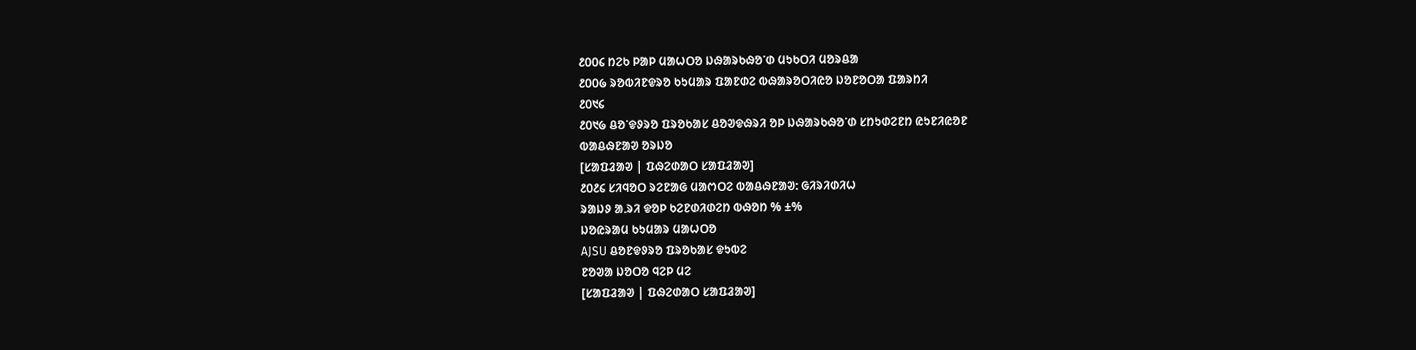᱒᱐᱐᱔ ᱴᱮᱠ ᱞᱟᱞ ᱢᱟᱦᱛᱚ ᱡᱷᱟᱨᱠᱷᱚᱸᱰ ᱢᱩᱠᱛᱤ ᱢᱚᱨᱪᱟ
᱒᱐᱐᱙ ᱨᱚᱵᱤᱱᱫᱨᱚ ᱠᱩᱢᱟᱨ ᱯᱟᱱᱰᱮ ᱵᱷᱟᱨᱚᱛᱤᱭᱚ ᱡᱚᱱᱚᱛᱟ ᱯᱟᱨᱴᱤ
᱒᱐᱑᱔
᱒᱐᱑᱙ ᱪᱚᱸᱫᱽᱨᱚ ᱯᱨᱚᱠᱟᱥ ᱪᱚᱣᱫᱷᱨᱤ ᱚᱞ ᱡᱷᱟᱨᱠᱷᱚᱸᱰ ᱥᱴᱩᱰᱮᱱᱴ ᱭᱩᱱᱤᱭᱚᱱ
ᱵᱟᱪᱷᱱᱟᱣ ᱚᱨᱡᱚ
[ᱥᱟᱯᱲᱟᱣ | ᱯᱷᱮᱰᱟᱛ ᱥᱟᱯᱲᱟᱣ]
᱒᱐᱒᱔ ᱥᱤᱧᱚᱛ ᱨᱮᱱᱟᱜ ᱢᱟᱬᱛᱮ ᱵᱟᱪᱷᱱᱟᱣ: ᱜᱤᱨᱤᱰᱤᱦ
ᱨᱟᱡᱽ ᱟᱹᱨᱤ ᱫᱚᱞ ᱠᱮᱱᱰᱤᱰᱮᱴ ᱵᱷᱚᱴ % ±%
ᱡᱚᱭᱨᱟᱢ ᱠᱩᱢᱟᱨ ᱢᱟᱦᱛᱚ
AJSU ᱪᱚᱱᱫᱽᱨᱚ ᱯᱨᱚᱠᱟᱥ ᱫᱩᱵᱮ
ᱱᱚᱣᱟ ᱡᱚᱛᱚ ᱧᱮᱞ ᱢᱮ
[ᱥᱟᱯᱲᱟᱣ | ᱯᱷᱮᱰᱟᱛ ᱥᱟᱯᱲᱟᱣ]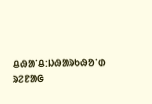ᱪᱷᱟᱸᱪ:ᱡᱷᱟᱨᱠᱷᱚᱸᱰ ᱨᱮᱱᱟᱜ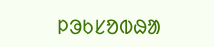ᱞᱳᱠᱥᱚᱵᱷᱟ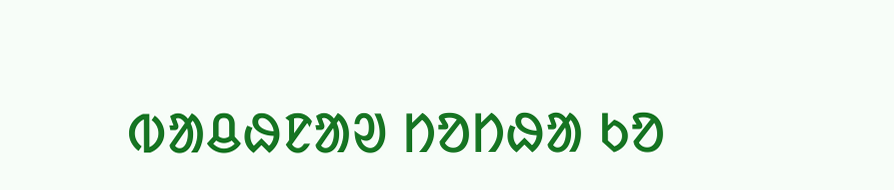ᱵᱟᱪᱷᱱᱟᱣ ᱴᱚᱴᱷᱟ ᱠᱚ